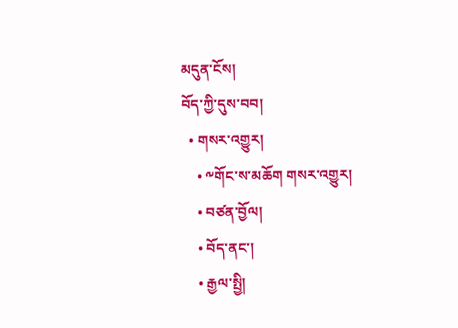མདུན་ངོས།
བོད་ཀྱི་དུས་བབ།
  • གསར་འགྱུར།
    • ༸གོང་ས་མཆོག གསར་འགྱུར།
    • བཙན་བྱོལ།
    • བོད་ནང་།
    • རྒྱལ་སྤྱི།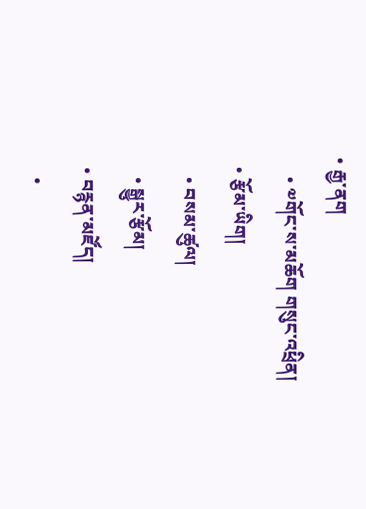• རྒྱ་ནག
    • ༧གོང་ས་མཆོག གསུང་འཕྲིན།
  • རྩོམ་ཡིག།
    • བསམ་ཚུལ།
    • སྒྱུར་རྩོམ།
  • བརྙན་མཛོད།
    •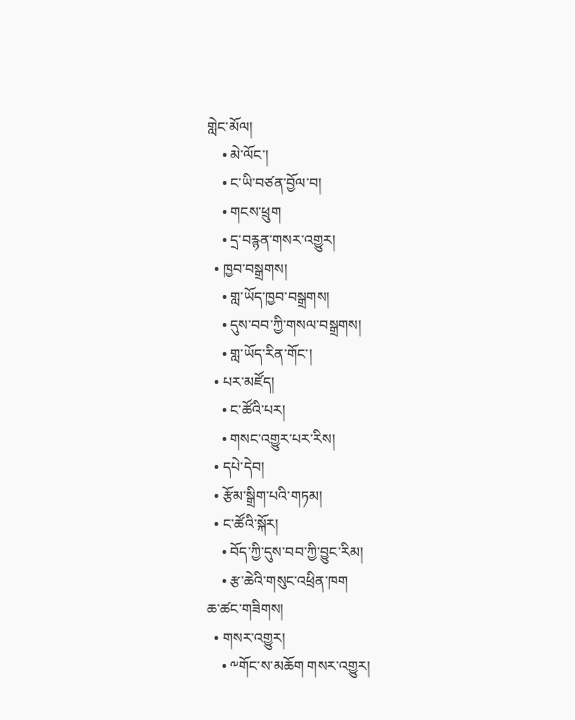གླེང་མོལ།
    • མེ་ལོང་།
    • ང་ཡི་བཙན་བྱོལ་བ།
    • གངས་ཕྲུག
    • དྲ་བརྙན་གསར་འགྱུར།
  • ཁྱབ་བསྒྲགས།
    • གླ་ཡོད་ཁྱབ་བསྒྲགས།
    • དུས་བབ་ཀྱི་གསལ་བསྒྲགས།
    • གླ་ཡོད་རིན་གོང་།
  • པར་མཛོད།
    • ང་ཚོའི་པར།
    • གསང་འགྱུར་པར་རིས།
  • དཔེ་དེབ།
  • རྩོམ་སྒྲིག་པའི་གཏམ།
  • ང་ཚོའི་སྐོར།
    • བོད་ཀྱི་དུས་བབ་ཀྱི་བྱུང་རིམ།
    • རྩ་ཆེའི་གསུང་འཕྲིན་ཁག
ཆ་ཚང་གཟིགས།
  • གསར་འགྱུར།
    • ༸གོང་ས་མཆོག གསར་འགྱུར།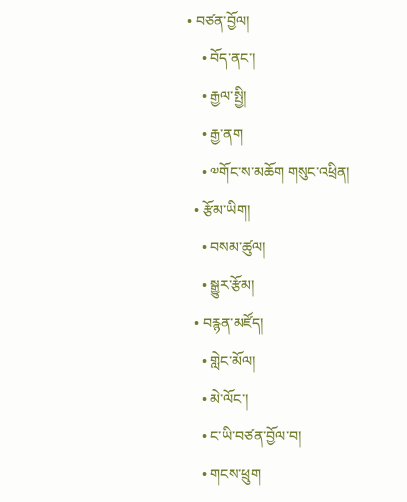• བཙན་བྱོལ།
    • བོད་ནང་།
    • རྒྱལ་སྤྱི།
    • རྒྱ་ནག
    • ༧གོང་ས་མཆོག གསུང་འཕྲིན།
  • རྩོམ་ཡིག།
    • བསམ་ཚུལ།
    • སྒྱུར་རྩོམ།
  • བརྙན་མཛོད།
    • གླེང་མོལ།
    • མེ་ལོང་།
    • ང་ཡི་བཙན་བྱོལ་བ།
    • གངས་ཕྲུག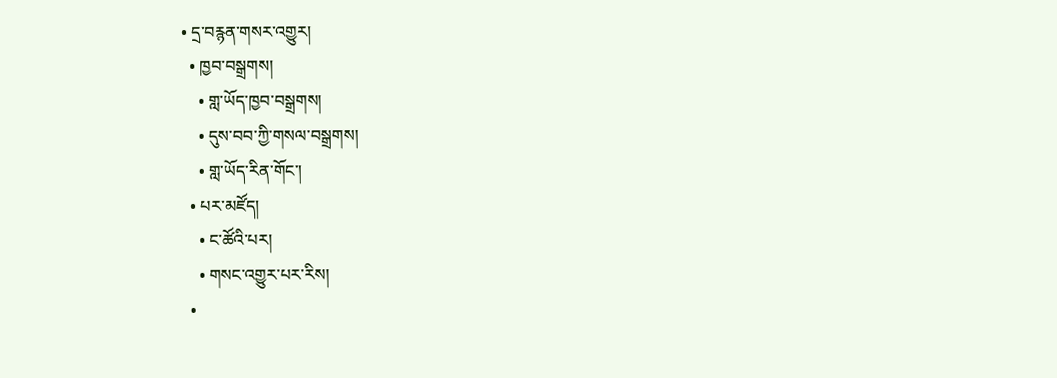• དྲ་བརྙན་གསར་འགྱུར།
  • ཁྱབ་བསྒྲགས།
    • གླ་ཡོད་ཁྱབ་བསྒྲགས།
    • དུས་བབ་ཀྱི་གསལ་བསྒྲགས།
    • གླ་ཡོད་རིན་གོང་།
  • པར་མཛོད།
    • ང་ཚོའི་པར།
    • གསང་འགྱུར་པར་རིས།
  •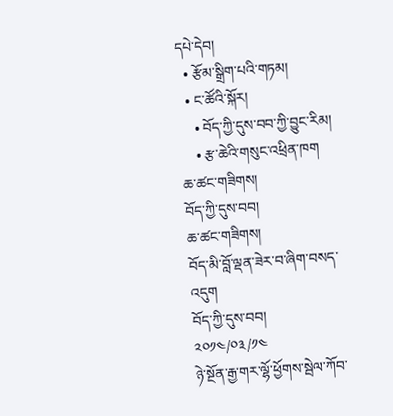དཔེ་དེབ།
  • རྩོམ་སྒྲིག་པའི་གཏམ།
  • ང་ཚོའི་སྐོར།
    • བོད་ཀྱི་དུས་བབ་ཀྱི་བྱུང་རིམ།
    • རྩ་ཆེའི་གསུང་འཕྲིན་ཁག
ཆ་ཚང་གཟིགས།
བོད་ཀྱི་དུས་བབ།
ཆ་ཚང་གཟིགས།
བོད་མི་བློ་ལྡན་ཟེར་བ་ཞིག་བསད་འདུག
བོད་ཀྱི་དུས་བབ།
༢༠༡༤/༠༣/༡༤
ཉེ་སྔོན་རྒྱ་གར་ལྷོ་ཕྱོགས་སྦེལ་ཀོབ་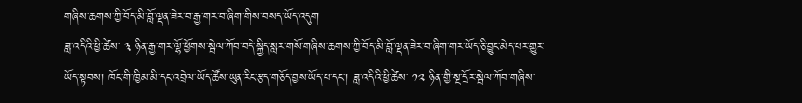གཞིས་ཆགས་ཀྱི་བོད་མི་བློ་ལྡན་ཟེར་བ་རྒྱ་གར་བ་ཞིག་གིས་བསད་ཡོད་འདུག
ཟླ་འདིའི་ཕྱི་ཚེས་ ༣ ཉིན་རྒྱ་གར་ལྷོ་ཕྱོགས་སྦེལ་ཀོབ་བདེ་སྐྱིད་སླར་གསོ་གཞིས་ཆགས་ཀྱི་བོད་མི་བློ་ལྡན་ཟེར་བ་ཞིག་གར་ཡོད་ཅི་བྱུང་མེད་པར་གྱུར་ཡོད་སྟབས། ཁོང་གི་ཁྱིམ་མི་དང་འབྲེལ་ཡོད་ཚོས་ཡུན་རིང་རྩད་གཅོད་བྱས་ཡོད་པ་དང་། ཟླ་འདིའི་ཕྱི་ཚེས་ ༡༢ ཉིན་གྱི་སྔ་དྲོར་སྦེལ་ཀོབ་གཞིས་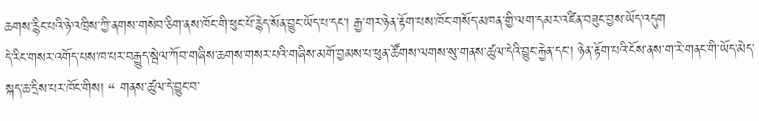ཆགས་རྙིང་པའི་ཉེ་འཁྲིས་ཀྱི་ནགས་གསེབ་ཅིག་ནས་ཁོང་གི་ཕུང་པོ་རྙེད་སོན་བྱུང་ཡོད་པ་དང་། རྒྱ་གར་ཉེན་རྟོག་པས་ཁོང་གསོད་མཁན་གྱི་ལག་དམར་འཛིན་བཟུང་བྱས་ཡོད་འདུག
དེ་རིང་གསར་འགོད་པས་ཁ་པར་བརྒྱུད་སྦེལ་ཀོབ་གཞིས་ཆགས་གསར་པའི་གཞིས་མགོ་བྱམས་པ་ཕུན་ཚོགས་ལགས་སུ་གནས་ཚུལ་དེའི་བྱུང་རྐྱེན་དང་། ཉེན་རྟོག་པའི་ངོས་ནས་ག་རེ་གནང་གི་ཡོད་མེད་སྐད་ཆ་དྲིས་པར་ཁོང་གིས། “ གནས་ཚུལ་དེ་བྱུང་བ་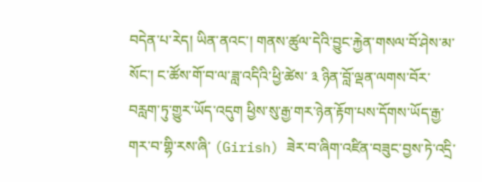བདེན་པ་རེད། ཡིན་ནའང་། གནས་ཚུལ་དེའི་བྱུང་རྐྱེན་གསལ་བོ་ཤེས་མ་སོང་། ང་ཚོས་གོ་བ་ལ་ཟླ་འདིའི་ཕྱི་ཚེས་ ༣ ཉིན་བློ་ལྡན་ལགས་བོར་བརླག་ཏུ་གྱུར་ཡོད་འདུག ཕྱིས་སུ་རྒྱ་གར་ཉེན་རྟོག་པས་དོགས་ཡོད་རྒྱ་གར་བ་གྷི་རས་ཞི་ (Girish) ཟེར་བ་ཞིག་འཛིན་བཟུང་བྱས་ཏེ་འདྲི་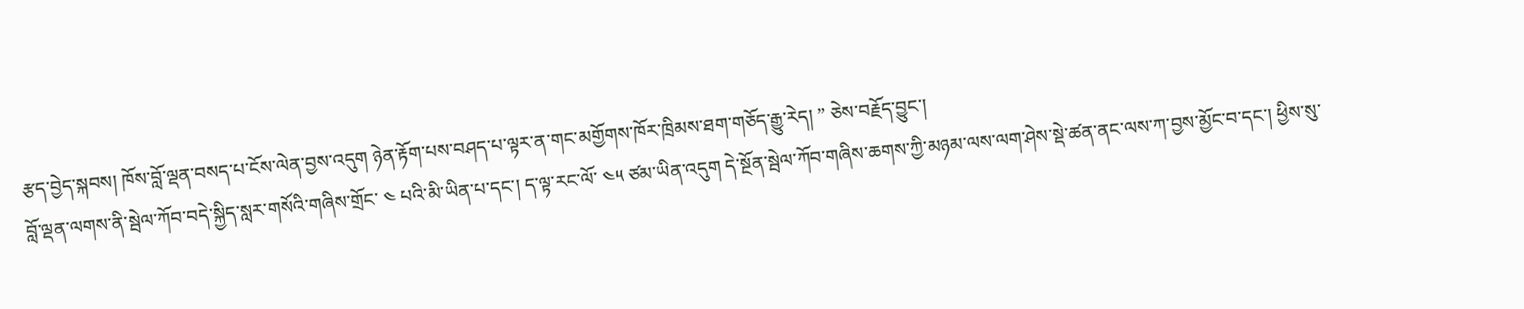རྩད་བྱེད་སྐབས། ཁོས་བློ་ལྡན་བསད་པ་ངོས་ལེན་བྱས་འདུག ཉེན་རྟོག་པས་བཤད་པ་ལྟར་ན་གང་མགྱོགས་ཁོར་ཁྲིམས་ཐག་གཅོད་རྒྱུ་རེད། ” ཅེས་བརྗོད་བྱུང་།
བློ་ལྡན་ལགས་ནི་སྦེལ་ཀོབ་བདེ་སྐྱིད་སླར་གསོའི་གཞིས་གྲོང་ ༤ པའི་མི་ཡིན་པ་དང་། ད་ལྟ་རང་ལོ་ ༤༥ ཙམ་ཡིན་འདུག དེ་སྔོན་སྦེལ་ཀོབ་གཞིས་ཆགས་ཀྱི་མཉམ་ལས་ལག་ཤེས་སྡེ་ཚན་ནང་ལས་ཀ་བྱས་མྱོང་བ་དང་། ཕྱིས་སུ་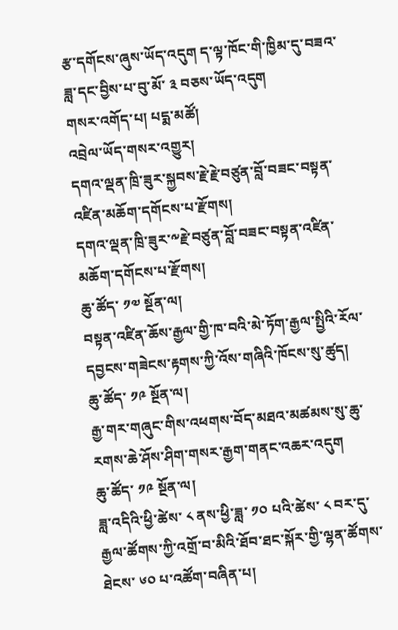རྩ་དགོངས་ཞུས་ཡོད་འདུག ད་ལྟ་ཁོང་གི་ཁྱིམ་དུ་བཟའ་ཟླ་དང་བྱིས་པ་བུ་མོ་ ༣ བཅས་ཡོད་འདུག
གསར་འགོད་པ། པདྨ་མཚོ།
འབྲེལ་ཡོད་གསར་འགྱུར།
དགའ་ལྡན་ཁྲི་ཟུར་སྐྱབས་རྗེ་རྗེ་བཙུན་བློ་བཟང་བསྟན་འཛིན་མཆོག་དགོངས་པ་རྫོགས།
དགའ་ལྡན་ཁྲི་ཟུར་༸རྗེ་བཙུན་བློ་བཟང་བསྟན་འཛིན་མཆོག་དགོངས་པ་རྫོགས།
ཆུ་ཚོད་ ༡༧ སྔོན་ལ།
བསྟན་འཛིན་ཆོས་རྒྱལ་གྱི་ཁ་བའི་མེ་ཏོག་རྒྱལ་སྤྱིའི་རོལ་དབྱངས་གཟེངས་རྟགས་ཀྱི་འོས་གཞིའི་ཁོངས་སུ་ཚུད།
ཆུ་ཚོད་ ༡༩ སྔོན་ལ།
རྒྱ་གར་གཞུང་གིས་འཕགས་བོད་མཐའ་མཚམས་སུ་ཆུ་རགས་ཆེ་ཤོས་ཤིག་གསར་རྒྱག་གནང་འཆར་འདུག
ཆུ་ཚོད་ ༡༩ སྔོན་ལ།
ཟླ་འདིའི་ཕྱི་ཚེས་ ༨ ནས་ཕྱི་ཟླ་ ༡༠ པའི་ཚེས་ ༨ བར་དུ་རྒྱལ་ཚོགས་ཀྱི་འགྲོ་བ་མིའི་ཐོབ་ཐང་སྐོར་གྱི་ལྷན་ཚོགས་ཐེངས་ ༦༠ པ་འཚོག་བཞིན་པ།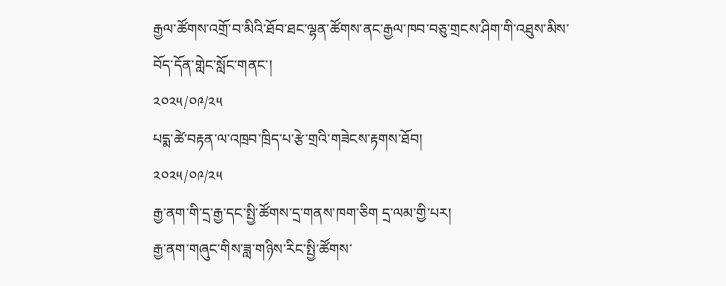རྒྱལ་ཚོགས་འགྲོ་བ་མིའི་ཐོབ་ཐང་ལྷན་ཚོགས་ནང་རྒྱལ་ཁབ་བཅུ་གྲངས་ཤིག་གི་འཐུས་མིས་བོད་དོན་གླེང་སློང་གནང་།
༢༠༢༥/༠༩/༢༥
པདྨ་ཚེ་བརྟན་ལ་འཁྲབ་ཁྲིད་པ་རྩེ་གྲའི་གཟེངས་རྟགས་ཐོབ།
༢༠༢༥/༠༩/༢༥
རྒྱ་ནག་གི་དྲ་རྒྱ་དང་སྤྱི་ཚོགས་དྲ་གནས་ཁག་ཅིག དྲ་ལམ་གྱི་པར།
རྒྱ་ནག་གཞུང་གིས་ཟླ་གཉིས་རིང་སྤྱི་ཚོགས་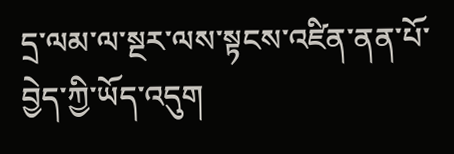དྲ་ལམ་ལ་སྔར་ལས་སྟངས་འཛིན་ནན་པོ་བྱེད་ཀྱི་ཡོད་འདུག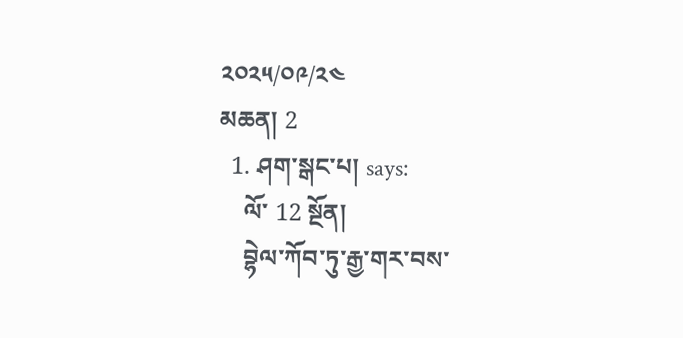༢༠༢༥/༠༩/༢༤
མཆན། 2
  1. ཤག་སྒང་པ། says:
    ལོ་ 12 སྔོན།
    བྷེལ་ཀོབ་ཏུ་རྒྱ་གར་བས་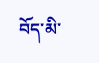བོད་མི་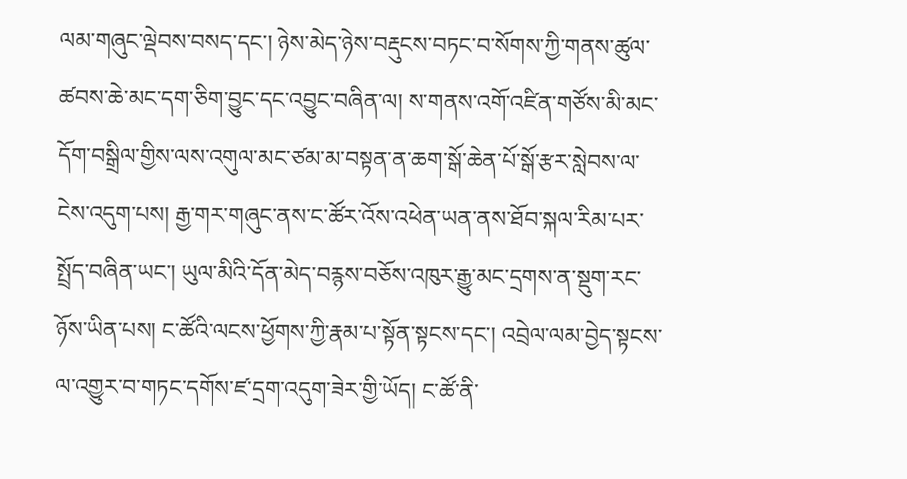ལམ་གཞུང་ལྡེབས་བསད་དང་། ཉེས་མེད་ཉེས་བརྡུངས་བཏང་བ་སོགས་ཀྱི་གནས་ཚུལ་ཚབས་ཆེ་མང་དག་ཅིག་བྱུང་དང་འབྱུང་བཞིན་ལ། ས་གནས་འགོ་འཛིན་གཙོས་མི་མང་དོག་བསྒྲིལ་གྱིས་ལས་འགུལ་མང་ཙམ་མ་བསྟན་ན་ཆག་སྒོ་ཆེན་པོ་སྒོ་རྩར་སླེབས་ལ་ངེས་འདུག་པས། རྒྱ་གར་གཞུང་ནས་ང་ཚོར་འོས་འཕེན་ཡན་ནས་ཐོབ་སྐལ་རིམ་པར་སྤྲོད་བཞིན་ཡང་། ཡུལ་མིའི་དོན་མེད་བརྙས་བཅོས་འཁུར་རྒྱུ་མང་དྲགས་ན་སྡུག་རང་ཉོས་ཡིན་པས། ང་ཚོའི་ལངས་ཕྱོགས་ཀྱི་རྣམ་པ་སྟོན་སྟངས་དང་། འབྲེལ་ལམ་བྱེད་སྟངས་ལ་འགྱུར་བ་གཏང་དགོས་ཛ་དྲག་འདུག་ཟེར་གྱི་ཡོད། ང་ཚོ་ནི་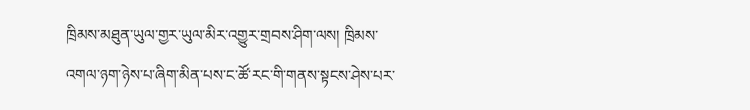ཁྲིམས་མཐུན་ཡུལ་གྱར་ཡུལ་མིར་འགྱུར་གྲབས་ཤིག་ལས། ཁྲིམས་འགལ་ཉག་ཉེས་པ་ཞིག་མིན་པས་ང་ཚོ་རང་གི་གནས་སྟངས་ཤེས་པར་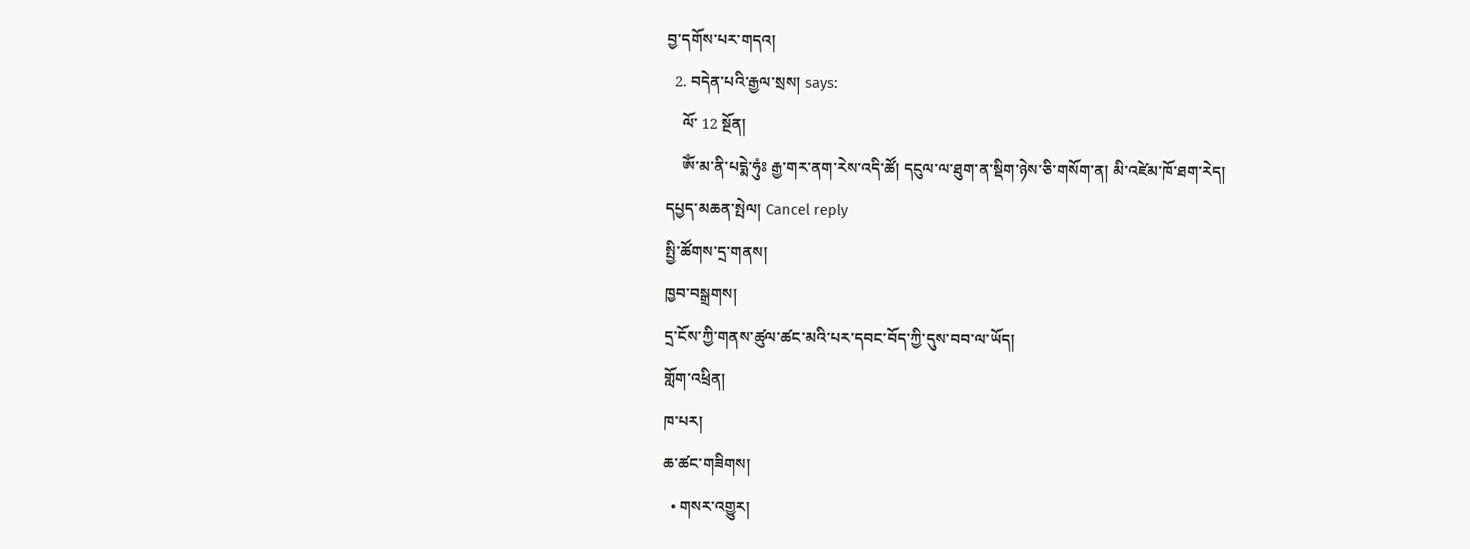བྱ་དགོས་པར་གདའ།
  2. བདེན་པའི་རྒྱལ་སྲས། says:
    ལོ་ 12 སྔོན།
    ཨོཾ་མ་ནི་པདྨེ་ཧུཾཿ རྒྱ་གར་ནག་རེས་འདི་ཚོ། དངུལ་ལ་ཐུག་ན་སྡིག་ཉེས་ཅི་གསོག་ན། མི་འཛེམ་ཁོ་ཐག་རེད།
དཔྱད་མཆན་སྤེལ། Cancel reply
སྤྱི་ཚོགས་དྲ་གནས།
ཁྱབ་བསྒྲགས།
དྲ་ངོས་ཀྱི་གནས་ཚུལ་ཚང་མའི་པར་དབང་བོད་ཀྱི་དུས་བབ་ལ་ཡོད།
གློག་འཕྲིན།
ཁ་པར།
ཆ་ཚང་གཟིགས།
  • གསར་འགྱུར།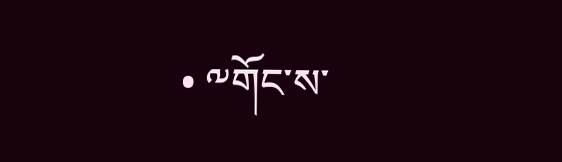• ༸གོང་ས་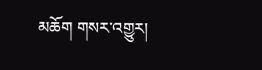མཆོག གསར་འགྱུར།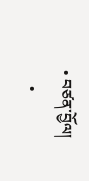• བཙན་བྱོལ།
    •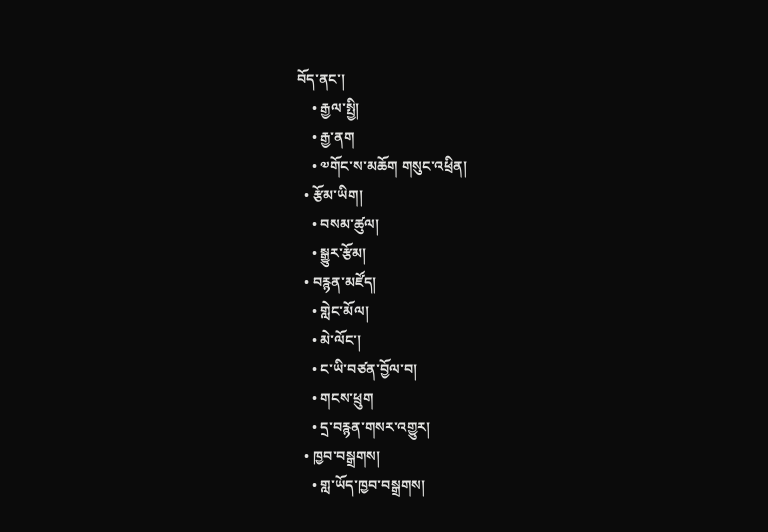བོད་ནང་།
    • རྒྱལ་སྤྱི།
    • རྒྱ་ནག
    • ༧གོང་ས་མཆོག གསུང་འཕྲིན།
  • རྩོམ་ཡིག།
    • བསམ་ཚུལ།
    • སྒྱུར་རྩོམ།
  • བརྙན་མཛོད།
    • གླེང་མོལ།
    • མེ་ལོང་།
    • ང་ཡི་བཙན་བྱོལ་བ།
    • གངས་ཕྲུག
    • དྲ་བརྙན་གསར་འགྱུར།
  • ཁྱབ་བསྒྲགས།
    • གླ་ཡོད་ཁྱབ་བསྒྲགས།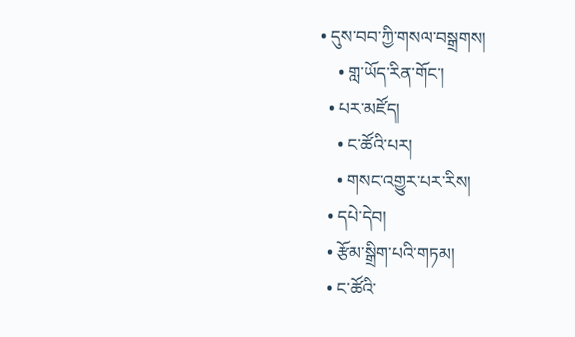• དུས་བབ་ཀྱི་གསལ་བསྒྲགས།
    • གླ་ཡོད་རིན་གོང་།
  • པར་མཛོད།
    • ང་ཚོའི་པར།
    • གསང་འགྱུར་པར་རིས།
  • དཔེ་དེབ།
  • རྩོམ་སྒྲིག་པའི་གཏམ།
  • ང་ཚོའི་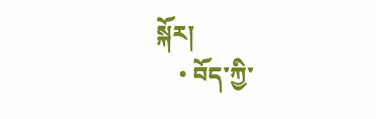སྐོར།
    • བོད་ཀྱི་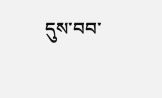དུས་བབ་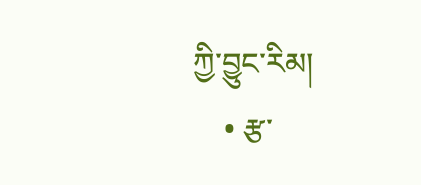ཀྱི་བྱུང་རིམ།
    • རྩ་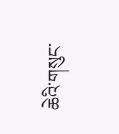ཆེའི་གསུང་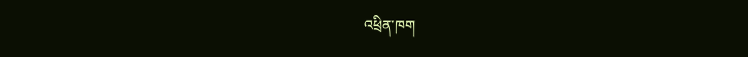འཕྲིན་ཁག